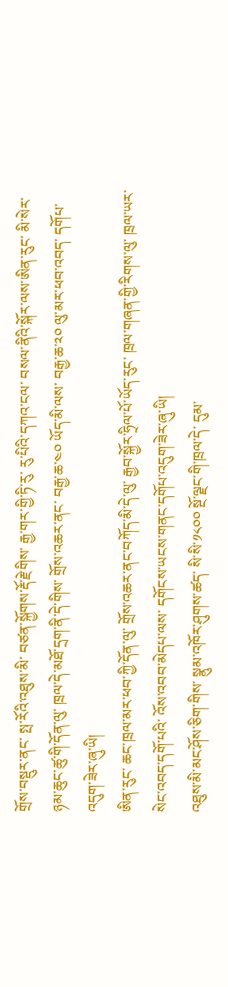གྲོས་བསྡུར་ནང་ སྤ་རོའི་འཐུས་མི་ བཙན་སྐྱོགས་རྡོ་རྗེ་གིས་ རྒྱ་གར་གྱི་ཏི་རུ་ རུ་པིའི་དཀའ་ངལ་ བསལ་ནིའི་སྐོར་ལས་ཨིན་རུང་ མི་སེར་ཉམ་ཆུང་ཚུ་གི་དོན་ལུ་ ཁྲལ་དེ་མཐོ་དྲག་ནི་དེ་གིས་ གྲོས་འཆར་ནང་ བརྒྱ་ཆ་༤༠ ཡོད་མི་ལས་ བརྒྱ་ཆ་༢༠ ལུ་མར་ཕབ་འབད་ དགོཔ་འདུག་ཟེར་ཞུ་ཡི།
ཨིན་རུང་ ཆང་ཁྲལ་མར་ཕབ་ཀྱི་དོན་ལུ་ གྲོས་འཆར་ནང་བཀོད་མི་དེ་ལུ་ རྒྱབ་སྐྱོར་ཧྲིལ་པོ་ཡོད་རུང་ ཁྲལ་གཞན་གྱི་རིགས་ལུ་ ཁྲལ་ཡར་སེང་འབད་དགོ་པའི་ འོས་འབབ་མེདཔ་ལས་ དགོངས་ཡངས་གནང་དགོཔ་འདུག་ཟེར་ཞུ་ཡི།
འཐུས་མི་མང་ཤོས་ཅིག་གིས་ སྣུམ་འཁོར་ཤུགས་ཚད་ སི་སི་༡༨༠༠ སྔོ་ལྗང་གི་ཁྲལ་དེ་ དུམ་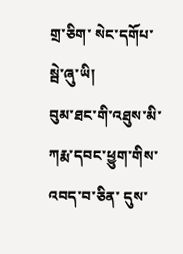གྲ་ཅིག་ སེང་དགོཔ་སྦེ་ཞུ་ཡི།
བུམ་ཐང་གི་འཐུས་མི་ ཀརྨ་དབང་ཕྱུག་གིས་འབད་བ་ཅིན་ དུས་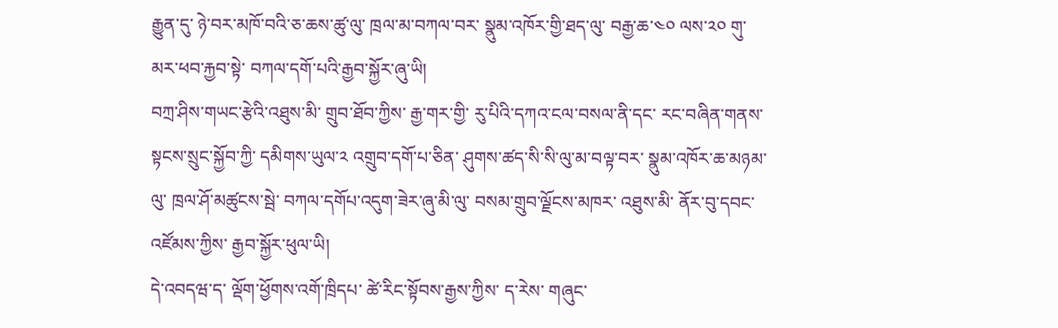རྒྱུན་དུ་ ཉེ་བར་མཁོ་བའི་ཅ་ཆས་ཚུ་ལུ་ ཁྲལ་མ་བཀལ་བར་ སྣུམ་འཁོར་གྱི་ཐད་ལུ་ བརྒྱ་ཆ་༤༠ ལས་༢༠ གུ་ མར་ཕབ་རྐྱབ་སྟེ་ བཀལ་དགོ་པའི་རྒྱབ་སྐྱོར་ཞུ་ཡི།
བཀྲ་ཤིས་གཡང་རྩེའི་འཐུས་མི་ གྲུབ་ཐོབ་ཀྱིས་ རྒྱ་གར་གྱི་ རུ་པིའི་དཀའ་ངལ་བསལ་ནི་དང་ རང་བཞིན་གནས་སྟངས་སྲུང་སྐྱོབ་ཀྱི་ དམིགས་ཡུལ་༢ འགྲུབ་དགོ་པ་ཅིན་ ཤུགས་ཚད་སི་སི་ལུ་མ་བལྟ་བར་ སྣུམ་འཁོར་ཆ་མཉམ་ལུ་ ཁྲལ་ཤོ་མཚུངས་སྦེ་ བཀལ་དགོཔ་འདུག་ཟེར་ཞུ་མི་ལུ་ བསམ་གྲུབ་ལྗོངས་མཁར་ འཐུས་མི་ ནོར་བུ་དབང་འཛོམས་ཀྱིས་ རྒྱབ་སྐྱོར་ཕུལ་ཡི།
དེ་འབདཝ་ད་ ལྡོག་ཕྱོགས་འགོ་ཁྲིདཔ་ ཚེ་རིང་སྟོབས་རྒྱས་ཀྱིས་ ད་རེས་ གཞུང་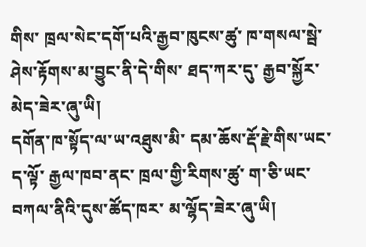གིས་ ཁྲལ་སེང་དགོ་པའི་རྒྱབ་ཁུངས་ཚུ་ ཁ་གསལ་སྦེ་ ཤེས་རྟོགས་མ་བྱུང་ནི་དེ་གིས་ ཐད་ཀར་དུ་ རྒྱབ་སྐྱོར་མེད་ཟེར་ཞུ་ཡི།
དགོན་ཁ་སྟོད་ལ་ཡ་འཐུས་མི་ དམ་ཆོས་རྡོ་རྗེ་གིས་ཡང་ ད་ལྟོ་ རྒྱལ་ཁབ་ནང་ ཁྲལ་གྱི་རིགས་ཚུ་ ག་ཅི་ཡང་ བཀལ་ནིའི་དུས་ཚོད་ཁར་ མ་ལྷོད་ཟེར་ཞུ་ཡི།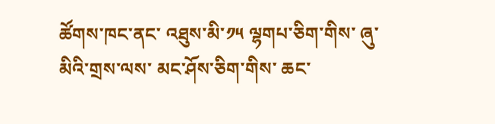ཚོགས་ཁང་ནང་ འཐུས་མི་༡༥ ལྷགཔ་ཅིག་གིས་ ཞུ་མིའི་གྲས་ལས་ མང་ཤོས་ཅིག་གིས་ ཆང་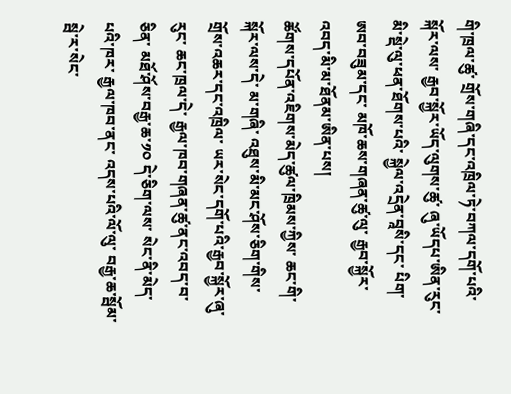གི་ཁྲལ་ཚུ་ གྲོས་གཞི་དང་འཁྲིལ་ཏེ་བཀལ་དགོ་པའི་སྐོར་ལས་ རྒྱབ་སྐྱོར་ཡོད་ལུགས་ཚུ་ ཞུ་ཡོདཔ་ཨིན་རུང་ མི་སྡེ་ལུ་ཕན་ཐོགས་པའི་ སྐྱེལ་འདྲེན་བཱསི་དང་ པིག་ཨབ་བཟུམ་དང་ མཁོ་ཆས་གཞན་ཚུ་ལུ་ རྒྱབ་སྐྱོར་འབད་མི་མ་ཐོནམ་ཨིན་པས།
ཚོགས་དཔོན་འཇིགས་མེད་ཚུལ་ཁྲིམས་ཀྱིས་ ཆང་གི་སྐོར་ལས་དེ་ མ་གཞི་ འཐུས་མི་མང་ཤོས་ཅིག་གིས་ གྲོས་འཆར་དང་འཁྲིལ་ ཡར་སེང་དགོ་པའི་རྒྱབ་སྐྱོར་ཞུ་རུང་ ཆང་ཁྲལ་དེ་ རྒྱལ་ཁབ་གཞན་ཚུ་ནང་འབད་བ་ཅིན་ མཐོ་ཤོས་བརྒྱ་ཆ་༡༠ དེ་ཅིག་ལས་ སེང་ནི་མེད་པའི་ཁར་ རྒྱལ་ཁབ་ནང་ འདས་པའི་ལོ་ལུ་ བརྒྱ་ཆ་སྦོམ་སྦེ་ར་སེང་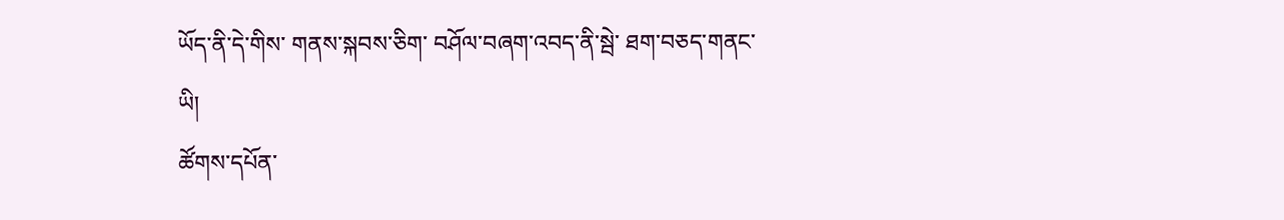ཡོད་ནི་དེ་གིས་ གནས་སྐབས་ཅིག་ བཤོལ་བཞག་འབད་ནི་སྦེ་ ཐག་བཅད་གནང་ཡི།
ཚོགས་དཔོན་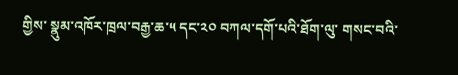གྱིས་ སྣུམ་འཁོར་ཁྲལ་བརྒྱ་ཆ་༥ དང་༢༠ བཀལ་དགོ་པའི་ཐོག་ལུ་ གསང་བའི་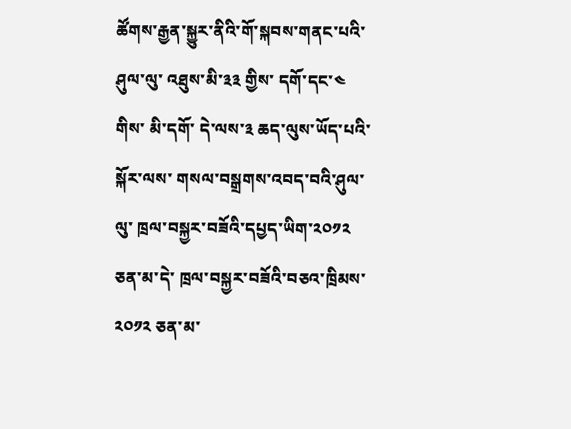ཚོགས་རྒྱན་སྐྱུར་ནིའི་གོ་སྐབས་གནང་པའི་ཤུལ་ལུ་ འཐུས་མི་༣༣ གྱིས་ དགོ་དང་༤ གིས་ མི་དགོ་ དེ་ལས་༣ ཆད་ལུས་ཡོད་པའི་སྐོར་ལས་ གསལ་བསྒྲགས་འབད་བའི་ཤུལ་ལུ་ ཁྲལ་བསྐྱར་བཟོའི་དཔྱད་ཡིག་༢༠༡༢ ཅན་མ་དེ་ ཁྲལ་བསྐྱར་བཟོའི་བཅའ་ཁྲིམས་༢༠༡༢ ཅན་མ་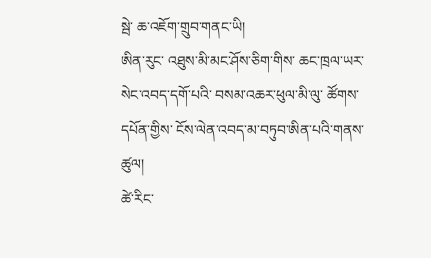སྦེ་ ཆ་འཇོག་གྲུབ་གནང་ཡི།
ཨིན་རུང་ འཐུས་མི་མང་ཤོས་ཅིག་གིས་ ཆང་ཁྲལ་ཡར་སེང་འབད་དགོ་པའི་ བསམ་འཆར་ཕུལ་མི་ལུ་ ཚོགས་དཔོན་གྱིས་ ངོས་ལེན་འབད་མ་བཏུབ་ཨིན་པའི་གནས་ཚུལ།
ཚེ་རིང་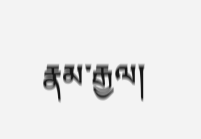རྣམ་རྒྱལ།